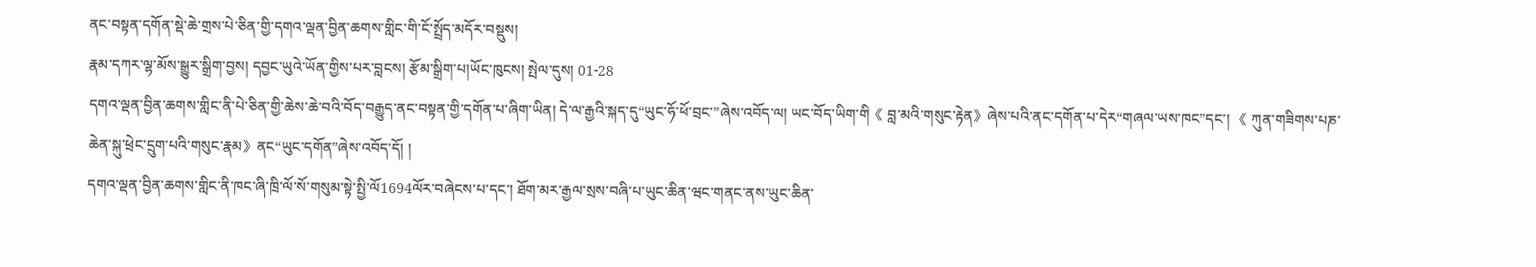ནང་བསྟན་དགོན་སྡེ་ཆེ་གྲས་པེ་ཅིན་གྱི་དགའ་ལྡན་བྱིན་ཆགས་གླིང་གི་ངོ་སྤྲོད་མདོར་བསྡུས།
རྣམ་དཀར་ལྷ་མོས་སྒྱུར་སྒྲིག་བྱས། དབྱང་ཡུའེ་ཡོན་གྱིས་པར་བླངས། རྩོམ་སྒྲིག་པ།ཡོང་ཁུངས། སྤེལ་དུས། 01-28
དགའ་ལྡན་བྱིན་ཆགས་གླིང་ནི་པེ་ཅིན་གྱི་ཆེས་ཆེ་བའི་བོད་བརྒྱུད་ནང་བསྟན་གྱི་དགོན་པ་ཞིག་ཡིན། དེ་ལ་རྒྱའི་སྐད་དུ“ཡུང་ཧོ་ཕོ་བྲང་”ཞེས་འབོད་ལ། ཡང་བོད་ཡིག་གི《 བླ་མའི་གསུང་རྟེན》ཞེས་པའི་ནང་དགོན་པ་དེར“གཞལ་ཡས་ཁང”དང་། 《 ཀུན་གཟིགས་པཎ་ཆེན་སྐུ་ཕྲེང་དྲུག་པའི་གསུང་རྣམ》ནང“ཡུང་དགོན”ཞེས་འབོད་དོ། །
དགའ་ལྡན་བྱིན་ཆགས་གླིང་ནི་ཁང་ཞི་ཁྲི་ལོ་སོ་གསུམ་སྟེ་སྤྱི་ལོ1694ལོར་བཞེངས་པ་དང་། ཐོག་མར་རྒྱལ་སྲས་བཞི་པ་ཡུང་ཆིན་ཝང་གནང་ནས་ཡུང་ཆིན་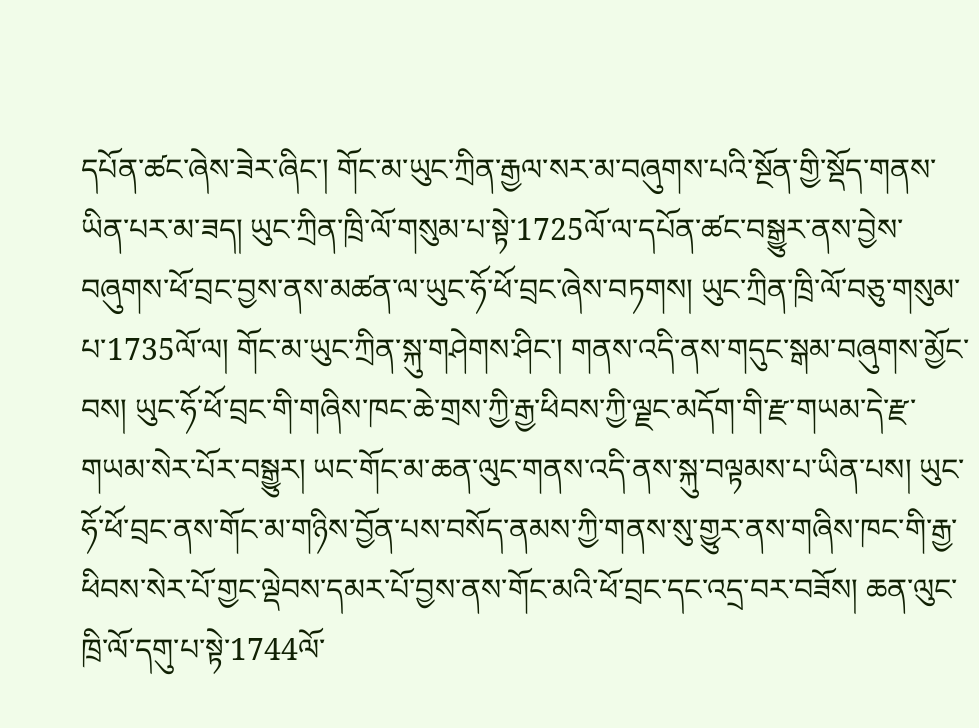དཔོན་ཚང་ཞེས་ཟེར་ཞིང་། གོང་མ་ཡུང་ཀྲིན་རྒྱལ་སར་མ་བཞུགས་པའི་སྔོན་གྱི་སྡོད་གནས་ཡིན་པར་མ་ཟད། ཡུང་ཀྲིན་ཁྲི་ལོ་གསུམ་པ་སྟེ་1725ལོ་ལ་དཔོན་ཚང་བསྒྱུར་ནས་བྱེས་བཞུགས་ཕོ་བྲང་བྱས་ནས་མཚན་ལ་ཡུང་ཧོ་ཕོ་བྲང་ཞེས་བཏགས། ཡུང་ཀྲིན་ཁྲི་ལོ་བཅུ་གསུམ་པ་1735ལོ་ལ། གོང་མ་ཡུང་ཀྲིན་སྐུ་གཤེགས་ཤིང་། གནས་འདི་ནས་གདུང་སྒམ་བཞུགས་མྱོང་བས། ཡུང་ཧོ་ཕོ་བྲང་གི་གཞིས་ཁང་ཆེ་གྲས་ཀྱི་རྒྱ་ཕིབས་ཀྱི་ལྗང་མདོག་གི་རྫ་གཡམ་དེ་རྫ་གཡམ་སེར་པོར་བསྒྱུར། ཡང་གོང་མ་ཆན་ལུང་གནས་འདི་ནས་སྐུ་བལྟམས་པ་ཡིན་པས། ཡུང་ཧོ་ཕོ་བྲང་ནས་གོང་མ་གཉིས་བྱོན་པས་བསོད་ནམས་ཀྱི་གནས་སུ་གྱུར་ནས་གཞིས་ཁང་གི་རྒྱ་ཕིབས་སེར་པོ་གྱང་ལྡེབས་དམར་པོ་བྱས་ནས་གོང་མའི་ཕོ་བྲང་དང་འདྲ་བར་བཟོས། ཆན་ལུང་ཁྲི་ལོ་དགུ་པ་སྟེ་1744ལོ་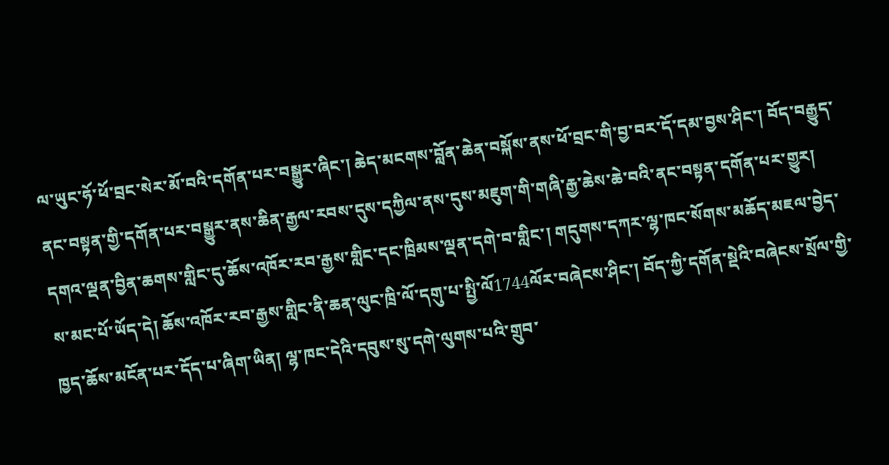ལ་ཡུང་ཧོ་ཕོ་བྲང་སེར་མོ་བའི་དགོན་པར་བསྒྱུར་ཞིང་། ཆེད་མངགས་བློན་ཆེན་བསྐོས་ནས་ཕོ་བྲང་གི་བྱ་བར་དོ་དམ་བྱས་ཤིང་། བོད་བརྒྱུད་ནང་བསྟན་གྱི་དགོན་པར་བསྒྱུར་ནས་ཆིན་རྒྱལ་རབས་དུས་དཀྱིལ་ནས་དུས་མཇུག་གི་གཞི་རྒྱ་ཆེས་ཆེ་བའི་ནང་བསྟན་དགོན་པར་གྱུར།
དགའ་ལྡན་བྱིན་ཆགས་གླིང་དུ་ཆོས་འཁོར་རབ་རྒྱས་གླིང་དང་ཁྲིམས་ལྡན་དགེ་བ་གླིང་། གདུགས་དཀར་ལྷ་ཁང་སོགས་མཆོད་མཇལ་བྱེད་ས་མང་པོ་ཡོད་དེ། ཆོས་འཁོར་རབ་རྒྱས་གླིང་ནི་ཆན་ལུང་ཁྲི་ལོ་དགུ་པ་སྤྱི་ལོ1744ལོར་བཞེངས་ཤིང་། བོད་ཀྱི་དགོན་སྡེའི་བཞེངས་སྲོལ་གྱི་ཁྱད་ཆོས་མངོན་པར་དོད་པ་ཞིག་ཡིན། ལྷ་ཁང་དེའི་དབུས་སུ་དགེ་ལུགས་པའི་གྲུབ་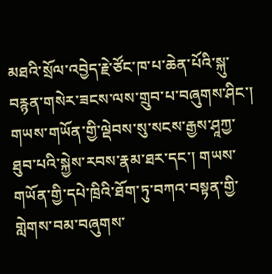མཐའི་སྲོལ་འབྱེད་རྗེ་ཙོང་ཁ་པ་ཆེན་པོའི་སྐུ་བརྙན་གསེར་ཟངས་ལས་གྲུབ་པ་བཞུགས་ཤིང་། གཡས་གཡོན་གྱི་ལྡེབས་སུ་སངས་རྒྱས་ཤཱཀྱ་ཐུབ་པའི་སྐྱེས་རབས་རྣམ་ཐར་དང་། གཡས་གཡོན་གྱི་དཔེ་ཁྲིའི་ཐོག་ཏུ་བཀའ་བསྟན་གྱི་གླེགས་བམ་བཞུགས་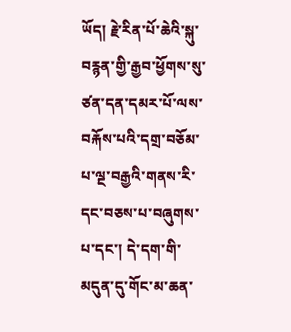ཡོད། རྗེ་རིན་པོ་ཆེའི་སྐུ་བརྙན་གྱི་རྒྱབ་ཕྱོགས་སུ་ཙན་དན་དམར་པོ་ལས་བརྐོས་པའི་དགྲ་བཅོམ་པ་ལྔ་བརྒྱའི་གནས་རི་དང་བཅས་པ་བཞུགས་པ་དང་། དེ་དག་གི་མདུན་དུ་གོང་མ་ཆན་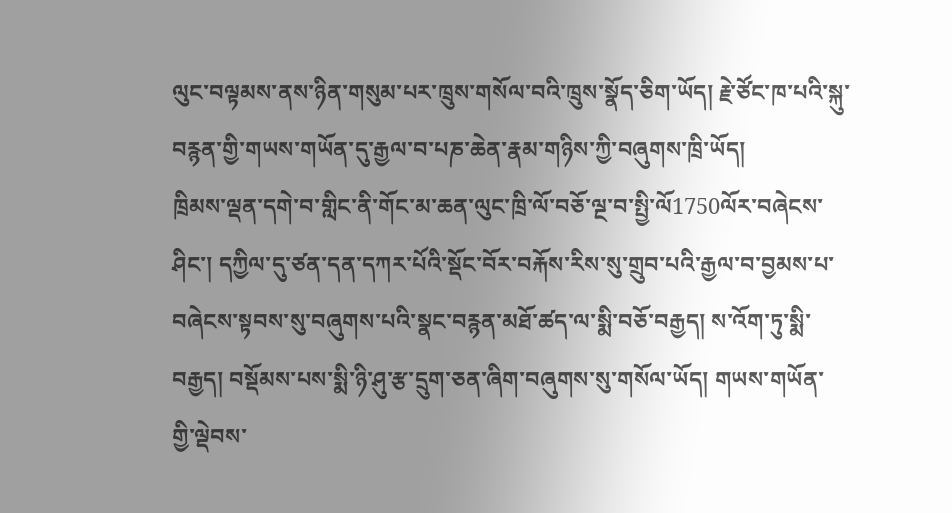ལུང་བལྟམས་ནས་ཉིན་གསུམ་པར་ཁྲུས་གསོལ་བའི་ཁྲུས་སྣོད་ཅིག་ཡོད། རྗེ་ཙོང་ཁ་པའི་སྐུ་བརྙན་གྱི་གཡས་གཡོན་དུ་རྒྱལ་བ་པཎ་ཆེན་རྣམ་གཉིས་ཀྱི་བཞུགས་ཁྲི་ཡོད།
ཁྲིམས་ལྡན་དགེ་བ་གླིང་ནི་གོང་མ་ཆན་ལུང་ཁྲི་ལོ་བཅོ་ལྔ་བ་སྤྱི་ལོ1750ལོར་བཞེངས་ཤིང་། དཀྱིལ་དུ་ཙན་དན་དཀར་པོའི་སྡོང་བོར་བརྐོས་རིས་སུ་གྲུབ་པའི་རྒྱལ་བ་བྱམས་པ་བཞེངས་སྟབས་སུ་བཞུགས་པའི་སྣང་བརྙན་མཐོ་ཚད་ལ་སྨི་བཅོ་བརྒྱད། ས་འོག་ཏུ་སྨི་བརྒྱད། བསྡོམས་པས་སྨི་ཉི་ཤུ་རྩ་དྲུག་ཅན་ཞིག་བཞུགས་སུ་གསོལ་ཡོད། གཡས་གཡོན་གྱི་ལྡེབས་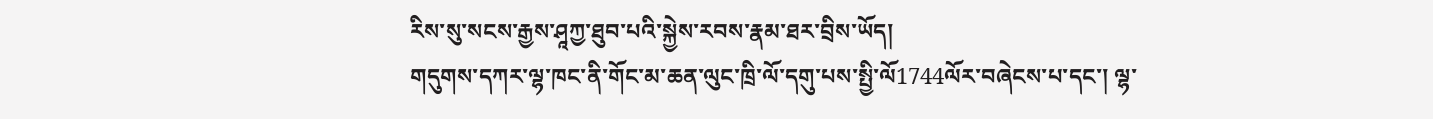རིས་སུ་སངས་རྒྱས་ཤཱཀྱ་ཐུབ་པའི་སྐྱེས་རབས་རྣམ་ཐར་བྲིས་ཡོད།
གདུགས་དཀར་ལྷ་ཁང་ནི་གོང་མ་ཆན་ལུང་ཁྲི་ལོ་དགུ་པས་སྤྱི་ལོ1744ལོར་བཞེངས་པ་དང་། ལྷ་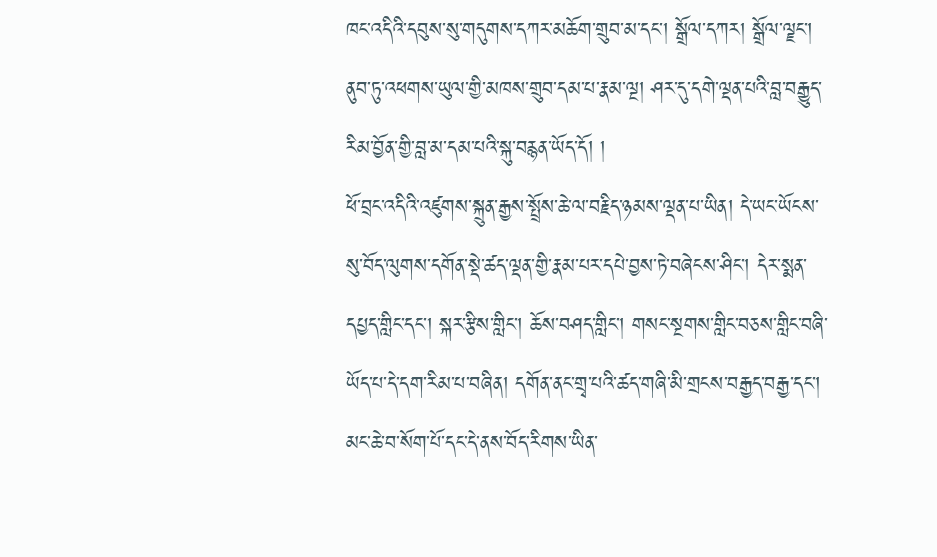ཁང་འདིའི་དབུས་སུ་གདུགས་དཀར་མཆོག་གྲུབ་མ་དང་། སྒྲོལ་དཀར། སྒྲོལ་ལྗང་། ནུབ་ཏུ་འཕགས་ཡུལ་གྱི་མཁས་གྲུབ་དམ་པ་རྣམ་ལྔ། ཤར་དུ་དགེ་ལྡན་པའི་བླ་བརྒྱུད་རིམ་བྱོན་གྱི་བླ་མ་དམ་པའི་སྐུ་བརྙན་ཡོད་དོ། །
ཕོ་བྲང་འདིའི་འཛུགས་སྐྲུན་རྒྱས་སྤྲོས་ཆེ་ལ་བརྗིད་ཉམས་ལྡན་པ་ཡིན། དེ་ཡང་ཡོངས་སུ་བོད་ལུགས་དགོན་སྡེ་ཚད་ལྡན་གྱི་རྣམ་པར་དཔེ་བྱས་ཏེ་བཞེངས་ཤིང་། དེར་སྨན་དཔྱད་གླིང་དང་། སྐར་རྩིས་གླིང་། ཆོས་བཤད་གླིང་། གསང་སྔགས་གླིང་བཅས་གླིང་བཞི་ཡོད་པ་དེ་དག་རིམ་པ་བཞིན། དགོན་ནང་གྲྭ་པའི་ཚད་གཞི་མི་གྲངས་བརྒྱད་བརྒྱ་དང་། མང་ཆེ་བ་སོག་པོ་དང་དེ་ནས་བོད་རིགས་ཡིན་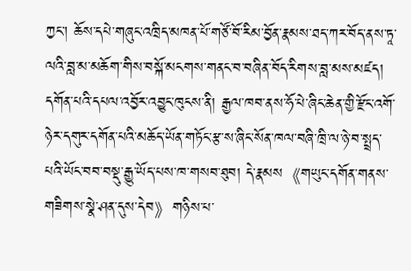ཀྱང་། ཆོས་དཔེ་གཞུང་འཁྲིད་མཁན་པོ་གཙོ་བོ་རིམ་བྱོན་རྣམས་ཐད་ཀར་བོད་ནས་ཏཱ་ལའི་བླ་མ་མཆོག་གིས་བསྐོ་མངགས་གནང་བ་བཞིན་བོད་རིགས་བླ་མས་མཛད། དགོན་པའི་དཔལ་འབྱོར་འབྱུང་ཁུངས་ནི། རྒྱལ་ཁབ་ནས་ཧོ་པེ་ཞིང་ཆེན་གྱི་རྫོང་འགོ་ཉེར་དགུར་དགོན་པའི་མཆོད་ཡོན་གཏོང་རྩ་ས་ཞིང་སོན་ཁལ་བཞི་ཁྲི་ལ་ཉེ་བ་སྤྲད་པའི་ཡོང་བབ་བསྡུ་རྒྱུ་ཡོད་པས་ཁ་གསབ་ཐུབ། དེ་རྣམས《གཡུང་དགོན་གནས་གཟིགས་སྣེ་ཤན་དུས་དེབ》གཉིས་པ་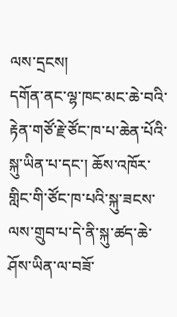ལས་དྲངས།
དགོན་ནང་ལྷ་ཁང་མང་ཆེ་བའི་རྟེན་གཙོ་རྗེ་ཙོང་ཁ་པ་ཆེན་པོའི་སྐུ་ཡིན་པ་དང་། ཆོས་འཁོར་གླིང་གི་ཙོང་ཁ་པའི་སྐུ་ཟངས་ལས་གྲུབ་པ་དེ་ནི་སྐུ་ཚད་ཆེ་ཤོས་ཡིན་ལ་བཟོ་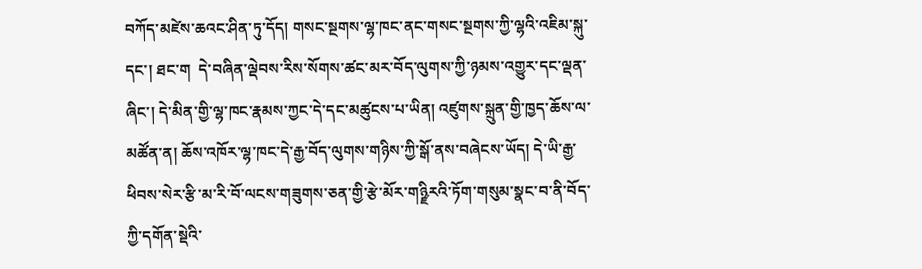བཀོད་མཛེས་ཆའང་ཤིན་ཏུ་དོད། གསང་སྔགས་ལྷ་ཁང་ནང་གསང་སྔགས་ཀྱི་ལྷའི་འཇིམ་སྐུ་དང་། ཐང་ག  དེ་བཞིན་ལྡེབས་རིས་སོགས་ཚང་མར་བོད་ལུགས་ཀྱི་ཉམས་འགྱུར་དང་ལྡན་ཞིང་། དེ་མིན་གྱི་ལྷ་ཁང་རྣམས་ཀྱང་དེ་དང་མཚུངས་པ་ཡིན། འཛུགས་སྐྲུན་གྱི་ཁྱད་ཆོས་ལ་མཚོན་ན། ཆོས་འཁོར་ལྷ་ཁང་དེ་རྒྱ་བོད་ལུགས་གཉིས་ཀྱི་སྒོ་ནས་བཞེངས་ཡོད། དེ་ཡི་རྒྱ་ཕིབས་སེར་རྩི་མ་རི་བོ་ལངས་གཟུགས་ཅན་གྱི་རྩེ་མོར་གཉྫིརའི་ཏོག་གསུམ་སྣང་བ་ནི་བོད་ཀྱི་དགོན་སྡེའི་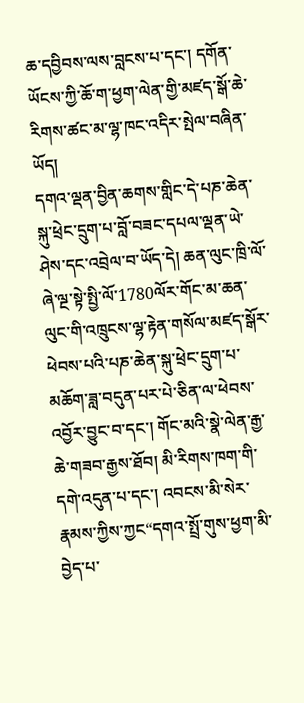ཆ་དབྱིབས་ལས་བླངས་པ་དང་། དགོན་ཡོངས་ཀྱི་ཆོ་ག་ཕྱག་ལེན་གྱི་མཛད་སྒོ་ཆེ་རིགས་ཚང་མ་ལྷ་ཁང་འདིར་སྤེལ་བཞིན་ཡོད།
དགའ་ལྡན་བྱིན་ཆགས་གླིང་དེ་པཎ་ཆེན་སྐུ་ཕྲེང་དྲུག་པ་བློ་བཟང་དཔལ་ལྡན་ཡེ་ཤེས་དང་འབྲེལ་བ་ཡོད་དེ། ཆན་ལུང་ཁྲི་ལོ་ཞེ་ལྔ་སྟེ་སྤྱི་ལོ་1780ལོར་གོང་མ་ཆན་ལུང་གི་འཁྲུངས་ལྷ་རྟེན་གསོལ་མཛད་སྒོར་ཕེབས་པའི་པཎ་ཆེན་སྐུ་ཕྲེང་དྲུག་པ་མཆོག་ཟླ་བདུན་པར་པེ་ཅིན་ལ་ཕེབས་འབྱོར་བྱུང་བ་དང་། གོང་མའི་སྣེ་ལེན་རྒྱ་ཆེ་གཟབ་རྒྱས་ཐོབ། མི་རིགས་ཁག་གི་དགེ་འདུན་པ་དང་། འབངས་མི་སེར་རྣམས་ཀྱིས་ཀྱང“དགའ་སྤྲོ་གུས་ཕྱག་མི་བྱེད་པ་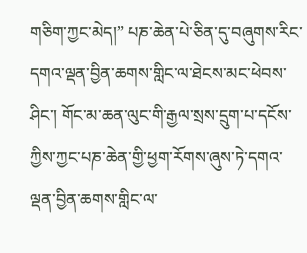གཅིག་ཀྱང་མེད།” པཎ་ཆེན་པེ་ཅིན་དུ་བཞུགས་རིང་དགའ་ལྡན་བྱིན་ཆགས་གླིང་ལ་ཐེངས་མང་ཕེབས་ཤིང་། གོང་མ་ཆན་ལུང་གི་རྒྱལ་སྲས་དྲུག་པ་དངོས་ཀྱིས་ཀྱང་པཎ་ཆེན་གྱི་ཕྱག་རོགས་ཞུས་ཏེ་དགའ་ལྡན་བྱིན་ཆགས་གླིང་ལ་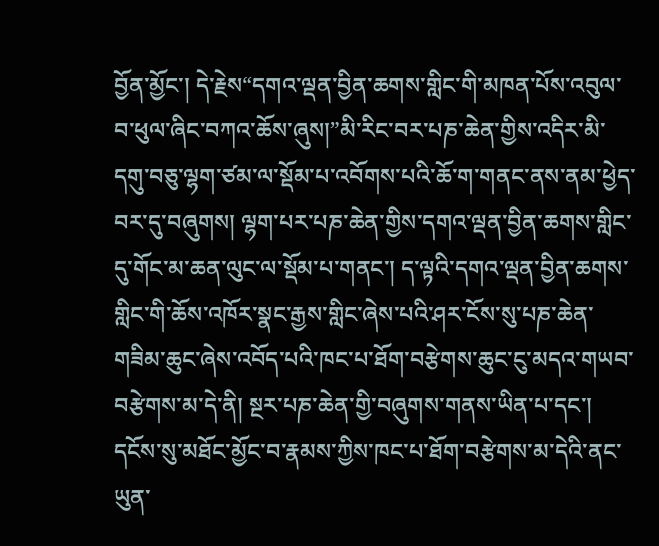བྱོན་མྱོང་། དེ་རྗེས“དགའ་ལྡན་བྱིན་ཆགས་གླིང་གི་མཁན་པོས་འབུལ་བ་ཕུལ་ཞིང་བཀའ་ཆོས་ཞུས།”མི་རིང་བར་པཎ་ཆེན་གྱིས་འདིར་མི་དགུ་བཅུ་ལྷག་ཙམ་ལ་སྡོམ་པ་འབོགས་པའི་ཆོ་ག་གནང་ནས་ནམ་ཕྱེད་བར་དུ་བཞུགས། ལྷག་པར་པཎ་ཆེན་གྱིས་དགའ་ལྡན་བྱིན་ཆགས་གླིང་དུ་གོང་མ་ཆན་ལུང་ལ་སྡོམ་པ་གནང་། ད་ལྟའི་དགའ་ལྡན་བྱིན་ཆགས་གླིང་གི་ཆོས་འཁོར་སྣང་རྒྱས་གླིང་ཞེས་པའི་ཤར་ངོས་སུ་པཎ་ཆེན་གཟིམ་ཆུང་ཞེས་འབོད་པའི་ཁང་པ་ཐོག་བརྩེགས་ཆུང་ངུ་མདའ་གཡབ་བརྩེགས་མ་དེ་ནི། སྔར་པཎ་ཆེན་གྱི་བཞུགས་གནས་ཡིན་པ་དང་། དངོས་སུ་མཐོང་མྱོང་བ་རྣམས་ཀྱིས་ཁང་པ་ཐོག་བརྩེགས་མ་དེའི་ནང་ཡུན་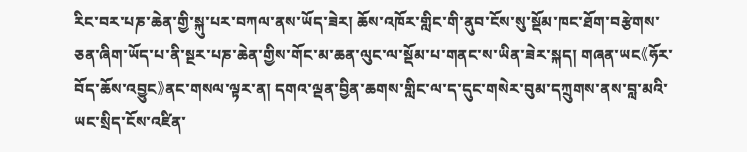རིང་བར་པཎ་ཆེན་གྱི་སྐུ་པར་བཀལ་ནས་ཡོད་ཟེར། ཆོས་འཁོར་གླིང་གི་ནུབ་ངོས་སུ་སྡོམ་ཁང་ཐོག་བརྩེགས་ཅན་ཞིག་ཡོད་པ་ནི་སྔར་པཎ་ཆེན་གྱིས་གོང་མ་ཆན་ལུང་ལ་སྡོམ་པ་གནང་ས་ཡིན་ཟེར་སྐད། གཞན་ཡང《ཧོར་བོད་ཆོས་འབྱུང》ནང་གསལ་ལྟར་ན། དགའ་ལྡན་བྱིན་ཆགས་གླིང་ལ་ད་དུང་གསེར་བུམ་དཀྲུགས་ནས་བླ་མའི་ཡང་སྲིད་ངོས་འཛིན་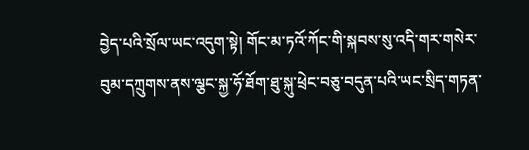བྱེད་པའི་སྲོལ་ཡང་འདུག་སྟེ། གོང་མ་ཏའོ་ཀོང་གི་སྐབས་སུ་འདི་གར་གསེར་བུམ་དཀྲུགས་ནས་ལྕང་སྐྱ་ཧོ་ཐོག་ཐུ་སྐུ་ཕྲེང་བཅུ་བདུན་པའི་ཡང་སྲིད་གཏན་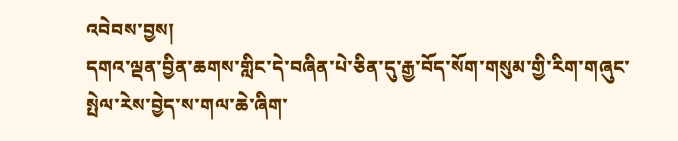འབེབས་བྱས།
དགའ་ལྡན་བྱིན་ཆགས་གླིང་དེ་བཞིན་པེ་ཅིན་དུ་རྒྱ་བོད་སོག་གསུམ་གྱི་རིག་གཞུང་སྤེལ་རེས་བྱེད་ས་གལ་ཆེ་ཞིག་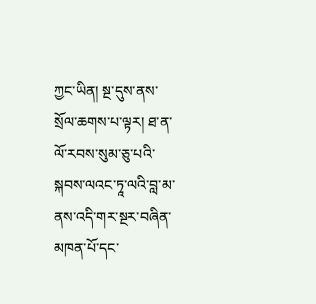ཀྱང་ཡིན། སྔ་དུས་ནས་སྲོལ་ཆགས་པ་ལྟར། ཐ་ན་ལོ་རབས་སུམ་ཅུ་པའི་སྐབས་ལའང་ཏཱ་ལའི་བླ་མ་ནས་འདི་གར་སྔར་བཞིན་མཁན་པོ་དང་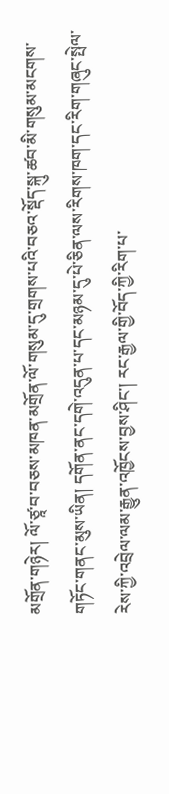མགྲོན་གཉེར། ལོ་ཙཱ་བ་བཅས་མཁན་མགྲོན་ལོ་གསུམ་དུ་གྲགས་པའི་བཅའ་སྡོད་སྐུ་ཚབ་མི་གསུམ་མངགས་གཏོང་གནང་མུས་ཡིན། དགོན་ནང་དགེ་འདུན་པ་དང་མཉམ་དུ་པེ་ཅིན་ལས་རིགས་ཁག་དང་རིག་གཞུང་སྤེལ་རེས་ཀྱི་འབྲེལ་ལམ་རྒྱུན་འཁྱོངས་བྱས་ཤིང་། རང་རྒྱལ་གྱི་བོད་ཀྱི་རིག་པ་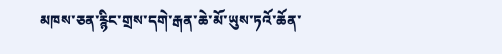མཁས་ཅན་རྙིང་གྲས་དགེ་རྒན་ཆེ་མོ་ཡུས་ཏའོ་ཆོན་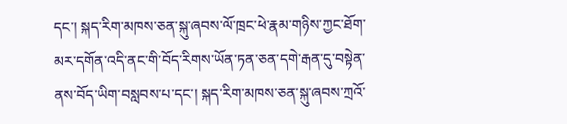དང་། སྐད་རིག་མཁས་ཅན་སྐུ་ཞབས་ལོ་ཁྲང་ཕེ་རྣམ་གཉིས་ཀྱང་ཐོག་མར་དགོན་འདི་ནང་གི་བོད་རིགས་ཡོན་ཏན་ཅན་དགེ་རྒན་དུ་བསྟེན་ནས་བོད་ཡིག་བསླབས་པ་དང་། སྐད་རིག་མཁས་ཅན་སྐུ་ཞབས་ཀྲའོ་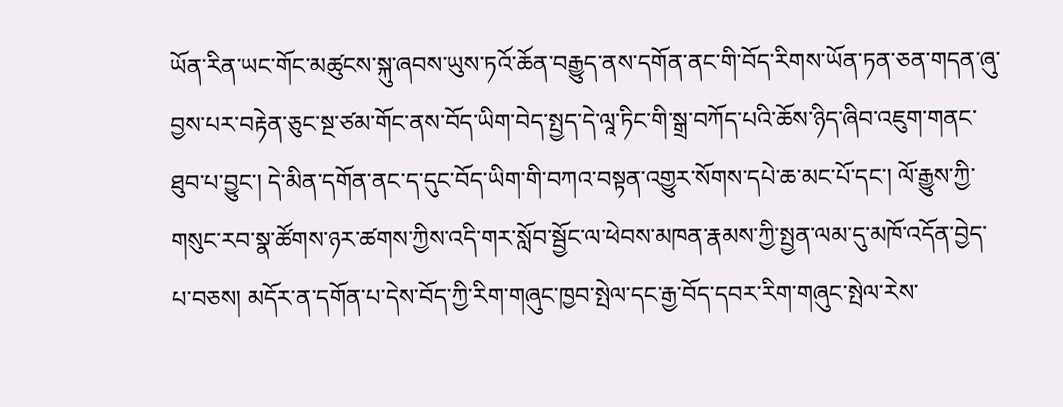ཡོན་རིན་ཡང་གོང་མཚུངས་སྐུ་ཞབས་ཡུས་ཏའོ་ཆོན་བརྒྱུད་ནས་དགོན་ནང་གི་བོད་རིགས་ཡོན་ཏན་ཅན་གདན་ཞུ་བྱས་པར་བརྟེན་ཅུང་སྔ་ཙམ་གོང་ནས་བོད་ཡིག་བེད་སྤྱད་དེ་ལཱ་ཏིང་གི་སྒྲ་བཀོད་པའི་ཆོས་ཉིད་ཞིབ་འཇུག་གནང་ཐུབ་པ་བྱུང་། དེ་མིན་དགོན་ནང་ད་དུང་བོད་ཡིག་གི་བཀའ་བསྟན་འགྱུར་སོགས་དཔེ་ཆ་མང་པོ་དང་། ལོ་རྒྱུས་ཀྱི་གསུང་རབ་སྣ་ཚོགས་ཉར་ཚགས་ཀྱིས་འདི་གར་སློབ་སྦྱོང་ལ་ཕེབས་མཁན་རྣམས་ཀྱི་སྤྱན་ལམ་དུ་མཁོ་འདོན་བྱེད་པ་བཅས། མདོར་ན་དགོན་པ་དེས་བོད་ཀྱི་རིག་གཞུང་ཁྱབ་སྤེལ་དང་རྒྱ་བོད་དབར་རིག་གཞུང་སྤེལ་རེས་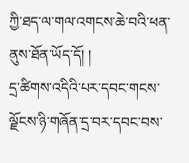ཀྱི་ཐད་ལ་གལ་འགངས་ཆེ་བའི་ཕན་ནུས་ཐོན་ཡོད་དོ། །
དྲ་ཚིགས་འདིའི་པར་དབང་གངས་ལྗོངས་ཉི་གཞོན་དྲ་བར་དབང་བས་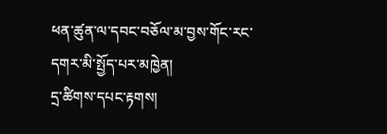ཕན་ཚུན་ལ་དབང་བཅོལ་མ་བྱས་གོང་རང་དགར་མི་སྤྱོད་པར་མཁྱེན།
དྲ་ཚིགས་དཔང་རྟགས།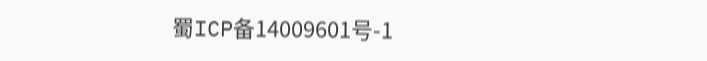蜀ICP备14009601号-1